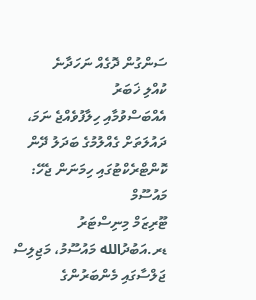ސަންގުން ދޮގެއް ނަހަދާނެ
ކުއްލި ޚަބަރު
އެއްބަސްވުމާއި ހިލާފުވެއްޖެ ނަމަ، ދައުލަތަށް ގެއްލުމުގެ ބަދަލު ދޭން ކޮންޓްރެކްޓުގައި ހިމަނަން ޖެހޭ: މައުސޫމް
ޓޫރިޒަމް މިނިސްޓަރު ޑރ.އަބުދުالله މައުސޫމު، މަޖިލިސް ޖަލްސާގައި މެންބަރުންގެ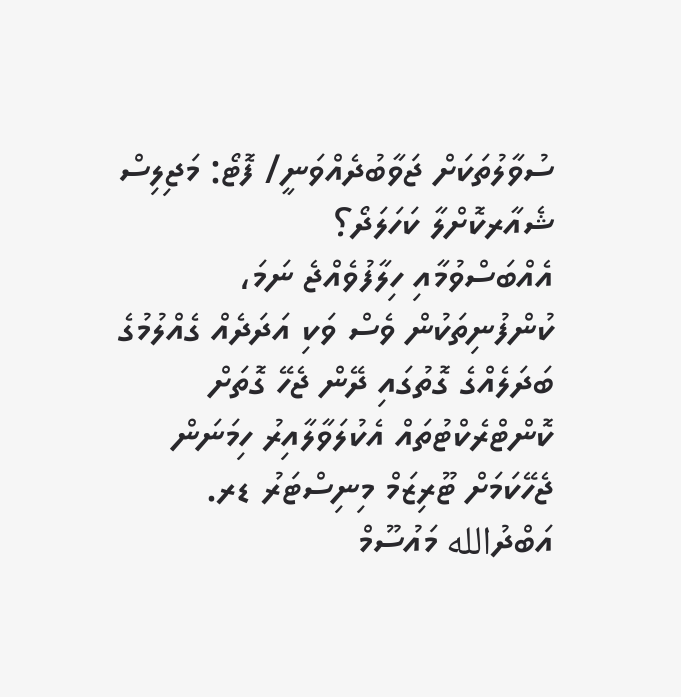ސުވާލުތަކަށް ޖަވާބުދެއްވަނީ/ ފޮޓޯ: މަޖިލިސް
ޝެއާރކޮށްލާ ކަހަލަދޯ؟
އެއްބަސްވުމާއި ހިލާފުވެއްޖެ ނަމަ، ކުންފުނިތަކުން ވެސް ވަކި އަދަދެއް ގެއްލުމުގެ ބަދަލެއްގެ ގޮތުގައި ދޭން ޖެހޭ ގޮތަށް ކޮންޓްރެކްޓުތައް އެކުލަވާލާއިރު ހިމަނަން ޖެހޭކަމަށް ޓޫރިޒަމް މިނިސްޓަރު ޑރ. އަބްދުالله މައުސޫމް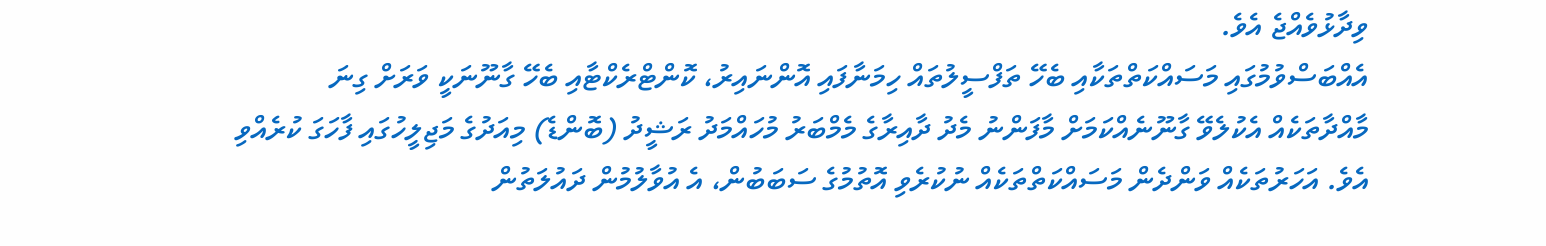ވިދާޅުވެއްޖެ އެވެ.
އެއްބަސްވުމުގައި މަސައްކަތްތަކާއި ބެހޭ ތަފްސީލުތައް ހިމަނާފައި އޮންނައިރު، ކޮންޓްރެކްޓާއި ބެހޭ ގާނޫނަކީ ވަރަށް ގިނަ މާއްދާތަކެއް އެކުލެވޭ ގާނޫނެއްކަމަށް މާފަންނު މެދު ދާއިރާގެ މެމްބަރު މުހައްމަދު ރަޝީދު (ބޮންޑެ) މިއަދުގެ މަޖިލީހުގައި ފާހަގަ ކުރެއްވި އެވެ. އަހަރުތަކެއް ވަންދެން މަސައްކަތްތަކެއް ނުކުރެވި އޮތުމުގެ ސަބަބުން، އެ އުވާލުމުން ދައުލަތުން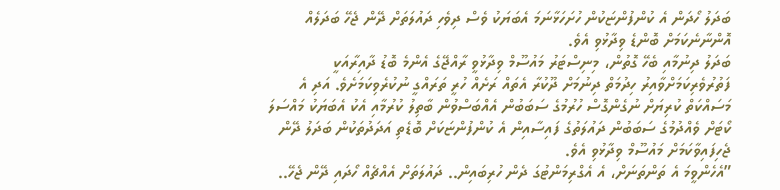ބަދަލު ހޯދަން އެ ކުންފުންޏަކުން ހުށަހަޅާނަމަ އެބަޔަކު ވެސް ދިވެހި ދައުލަތަށް ދޭން ޖެހޭ ބަދަލެއް އޮންނާނެކަމަށް ބޮންޑެ ވިދާޅުވި އެވެ.
ބަދަލު ދިނުމާއި ބެހޭ ގޮތުން، މިނިސްޓަރު މައުސޫމް ވިދާޅުވީ ރާއްޖޭގެ އެންމެ ބޮޑު ދާއިރާއަކީ ފަތުރުވެރިކަމަށްވާއިރު ހިދުމަތް ދިނުމަށް ދޫކުރާ އެތައް ރަށެއް ހުރީ ތަރައްގީ ނުކުރެވިކަމަށެވެ. އަދި އެ މަސައްކަތް ކުރިޔަށް ނުގެންގޮސް ހުރުމުގެ ސަބަބުން އެއްބަސްވުން ބާތިލު ކުރުމާއި އެކު އެބަޔަކު މައްސަލަ ކޯޓަށް ވެއްދުމުގެ ސަބަބުން ދައުލަތުގެ ފައިސާއިން އެ ކުންފުންޏަކަށް ބޮޑެތި އަދަދުތަކުން ބަދަލު ދޭން ޖެހިފައިވާކަމަށް މައުސޫމް ވިދާޅުވި އެވެ.
”އެހެންވީމަ އެ ތަންތަނަށް، އެ އެގްރިމަންޓުގަ ދެން ހުރިބައިން.. ދައުލަތަށް އެއްޗެއް ހޯދައި ދޭން ޖެހޭ..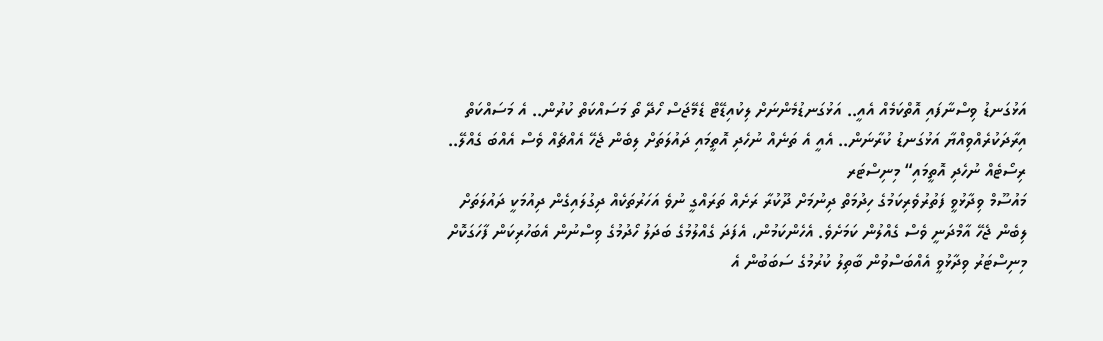އަޅުގަނޑު ވިސްނާފައި އޮތްކަމެއް އެއީ.. އަޅުގަނޑުމެންނަށް ލިކުއިޑޭޓް ޑެމޭޖަސް ހޯދޭ ތޯ މަސައްކަތް ކުރުން.. އެ މަސައްކަތް އިރާދަކުރެއްވިއްޔާ އަޅުގަނޑު ކުރާނަން.. އެއީ އެ ތަނެއް ނުހެދި އޮތީމައި ދައުލަތަށް ލިބެން ޖެހޭ އެއްޗެއް ވެސް އެއްބަ ގެއްލޭ.. ރިސޯޓެއް ނުހެދި އޮތީމައި“ މިނިސްޓަރ
މައުސޫމް ވިދާޅުވީ ފަތުރުވެރިކަމުގެ ހިދުމަތް ދިނުމަށް ދޫކުރާ ރަށެއް ތަރައްގީ ނުވެ އަހަރުތަކެއް ދިގުލައިގެން ދިއުމަކީ ދައުލަތަށް ލިބެން ޖެހޭ އާމްދަނީ ވެސް ގެއްލުން ކަމަށެވެ. އެހެންކަމުން، އެފަދަ ގެއްލުމުގެ ބަދަލު ހޯދުމުގެ ވިސްނުން އެބަހުރިކަން ފާހަގަކޮށް މިނިސްޓަރު ވިދާޅުވީ އެއްބަސްވުން ބާތިލު ކުރުމުގެ ސަބަބުން އެ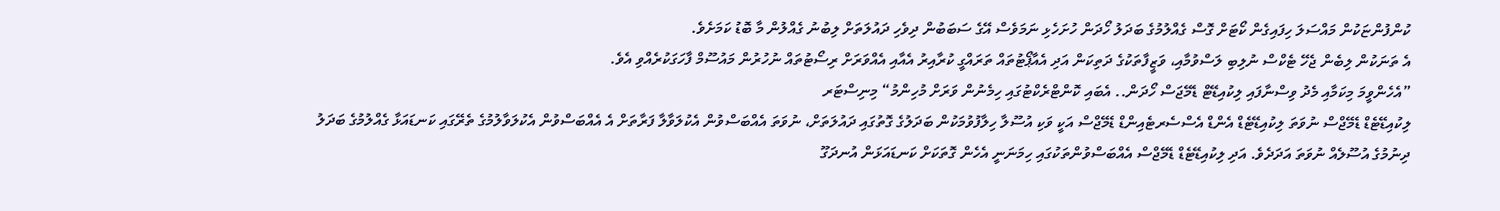ކުންފުންޏަކުން މައްސަލަ ހިފައިގެން ކޯޓަށް ގޮސް ގެއްލުމުގެ ބަދަލު ހޯދަން ހުށަހެޅި ނަމަވެސް އޭގެ ސަބަބުން ދިވެހި ދައުލަތަށް ލިބުނު ގެއްލުން މާ ބޮޑު ކަމަށެވެ.
އެ ތަނަކުން ލިބެން ޖެހޭ ޓެކްސް ނުލިބި ލަސްވުމާއި، ވަޒީފާތަކުގެ ދަތިކަން އަދި އެއާޕޯޓުތައް ތަރައްގީ ކުރާއިރު އެއާއި އެއްވަރަށް ރިސޯޓުތައް ނުހުރުން މައުސޫމް ފާހަގަކުރެއްވި އެވެ.
”އެހެންވީމަ މިކަމާއި މެދު ވިސްނާފައި ލިކުއިޑޭޓް ޑެމޭޖަސް ހޯދަން.. އެބައި ކޮންޓްރެކްޓުގައި ހިމެނުން ވަރަށް މުހިންމު“ މިނިސްޓަރ
ލިކުއިޑޭޓެޑް ޑެމޭޖްސް ނުވަތަ ލިކުއިޑޭޓެޑް އެންޑް އެސްސެރޓެއިންޑް ޑެމޭޖްސް އަކީ ވަކި އުސޫލާ ހިލާފުވުމަކުން ބަދަލުގެ ގޮތުގައި ދައުލަތަށް، ނުވަތަ އެއްބަސްވުން އެކުލަވާލާ ފަރާތަށް އެ އެއްބަސްވުން އެކުލަވާލުމުގެ ތެރޭގައި ކަނޑައަޅާ ގެއްލުމުގެ ބަދަލު ދިނުމުގެ އުސޫލެއް ނުވަތަ އަދަދެވެ. އަދި ލިކުއިޑޭޓެޑް ޑެމޭޖްސް އެއްބަސްވުންތަކުގައި ހިމަނަނީ އެހެން ގޮތަކަށް ކަނޑައަޅަން އުނދަގޫ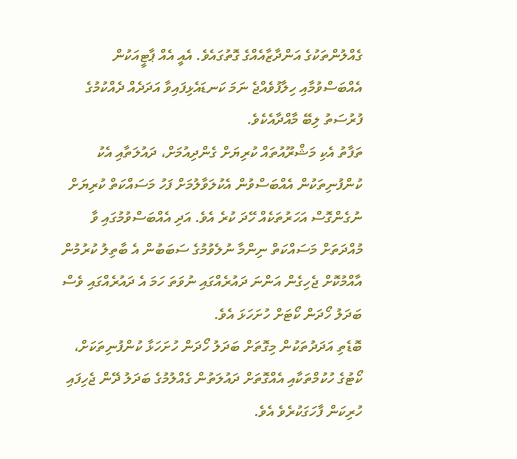ގެއްލުންތަކުގެ އަންދާޒާއެއްގެ ގޮތުގައެވެ. އެއީ އެއް ޕާޓީއަކުން އެއްބަސްވުމާއި ހިލާފުވެއްޖެ ނަމަ ކަނޑައެޅިފައިވާ އަދަދެއް ދެއްކުމުގެ ފުރުސަތު ލިބޭ މާއްދާއެކެވެ.
ތަފާތު އެކި މަޝްރޫއުތައް ކުރިޔަށް ގެންދިއުމަށް، ދައުލަތާއި އެކު ކުންފުނިތަކުން އެއްބަސްވުން އެކުލަވާލުމަށް ފަހު މަސައްކަތް ކުރިޔަށް ނުގެންގޮސް އަހަރުތަކެއް ހޭދަ ކުރެ އެވެ. އަދި އެއްބަސްވުމުގައި ވާ މުއްދަތަށް މަސައްކަތް ނިންމާ ނުލެވުމުގެ ސަބަބުން އެ ބާތިލު ކުރުމުން އާއްމުކޮށް ޖެހިގެން އަންނަ ދައުރެއްގައި ނުވަތަ ހަމަ އެ ދައުރެއްގައި ވެސް ބަދަލު ހޯދަން ކޯޓަށް ހުށަހަޅަ އެވެ.
ބޮޑެތި އަދަދުތަކުން މިގޮތަށް ބަދަލު ހޯދަން ހުށަހަޅާ ކުންފުނިތަކަށް، ކޯޓުގެ ހުކުމްތަކާއި އެއްގޮތަށް ދައުލަތުން ގެއްލުމުގެ ބަދަލު ދޭން ޖެހިފައި ހުރިކަން ފާހަގަކުރެވެ އެވެ.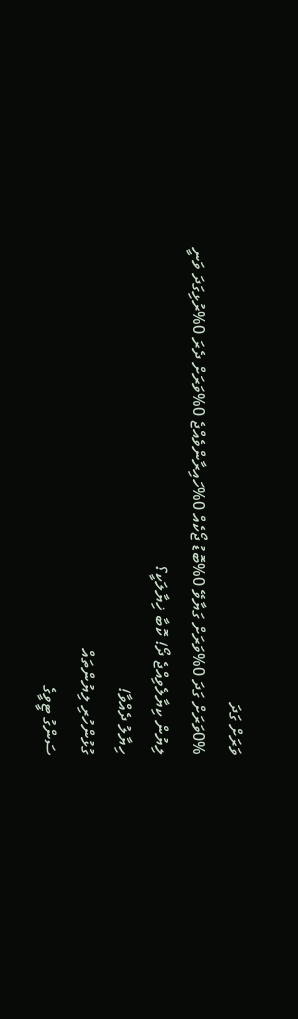ވަރަށް ގަދަ
0%ވަރަށް ގަދަ 0%ވަރަށް ގަޔާވޭ 0%ބޮޑު ޖޯކެއް 0%ހައިރާންވެއްޖެ 0%ވަރަށް ދެރަ 0%ރުޅިގަދަ ވަނީ
ލިޔުން ކިޔާލެވިއްޖެ ދޯ! ކޮބާ ޚިޔާލަކީ؟
ހިޔާލު ދެއްވާ!
ގުޅުންހުރި ލިޔުންތައް
ސަންގު ޓީވީގެ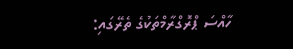ހާއްސަ ޕްރޮގްރާމްތަކުގެ ތެރޭގައި: